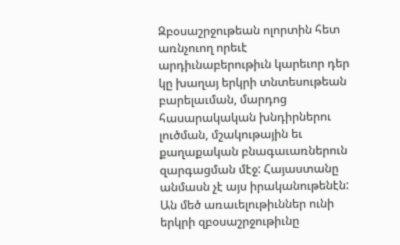Զբօսաշրջութեան ոլորտին հետ առնչուող որեւէ  արդիւնաբերութիւն կարեւոր դեր կը խաղայ երկրի տնտեսութեան բարելաւման, մարդոց հասարակական խնդիրներու լուծման, մշակութային եւ քաղաքական բնագաւառներուն զարգացման մէջ: Հայաստանը անմասն չէ այս իրականութենէն: Ան մեծ առաւելութիւններ ունի երկրի զբօսաշրջութիւնը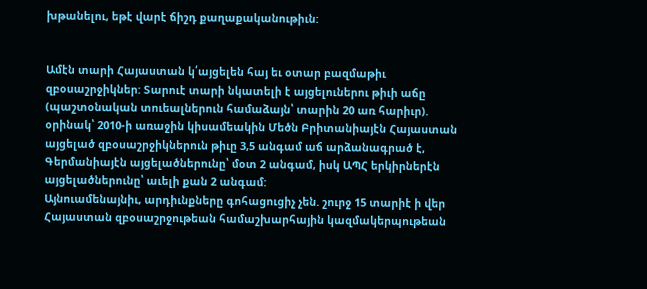խթանելու, եթէ վարէ ճիշդ քաղաքականութիւն:


Ամէն տարի Հայաստան կ՛այցելեն հայ եւ օտար բազմաթիւ զբօսաշրջիկներ: Տարուէ տարի նկատելի է այցելուներու թիւի աճը (պաշտօնական տուեալներուն համաձայն՝ տարին 20 առ հարիւր). օրինակ՝ 2010-ի առաջին կիսամեակին Մեծն Բրիտանիայէն Հայաստան այցելած զբօսաշրջիկներուն թիւը 3,5 անգամ աճ արձանագրած է, Գերմանիայէն այցելածներունը՝ մօտ 2 անգամ, իսկ ԱՊՀ երկիրներէն այցելածներունը՝ աւելի քան 2 անգամ:
Այնուամենայնիւ, արդիւնքները գոհացուցիչ չեն. շուրջ 15 տարիէ ի վեր Հայաստան զբօսաշրջութեան համաշխարհային կազմակերպութեան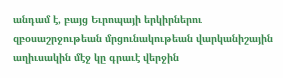անդամ է, բայց Եւրոպայի երկիրներու զբօսաշրջութեան մրցունակութեան վարկանիշային աղիւսակին մէջ կը գրաւէ վերջին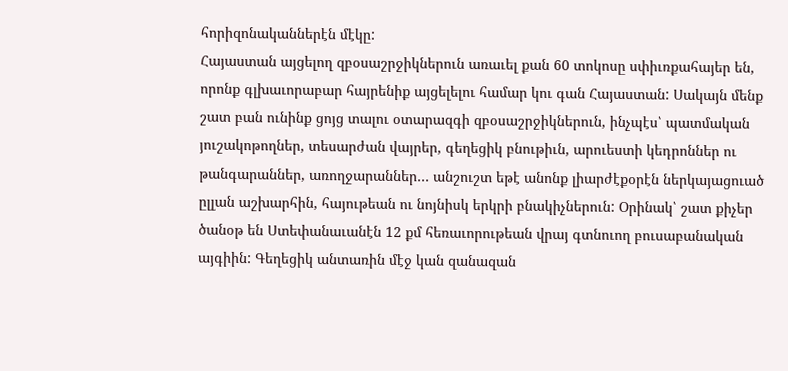հորիզոնականներէն մէկը:
Հայաստան այցելող զբօսաշրջիկներուն առաւել քան 60 տոկոսը սփիւռքահայեր են, որոնք գլխաւորաբար հայրենիք այցելելու համար կու գան Հայաստան: Սակայն մենք շատ բան ունինք ցոյց տալու օտարազգի զբօսաշրջիկներուն, ինչպէս՝ պատմական յուշակոթողներ, տեսարժան վայրեր, գեղեցիկ բնութիւն, արուեստի կեդրոններ ու թանգարաններ, առողջարաններ… անշուշտ եթէ անոնք լիարժէքօրէն ներկայացուած ըլլան աշխարհին, հայութեան ու նոյնիսկ երկրի բնակիչներուն: Օրինակ՝ շատ քիչեր ծանօթ են Ստեփանաւանէն 12 քմ հեռաւորութեան վրայ գտնուող բուսաբանական այգիին: Գեղեցիկ անտառին մէջ կան զանազան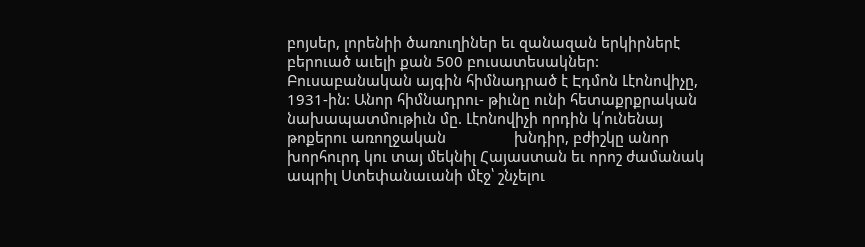բոյսեր, լորենիի ծառուղիներ եւ զանազան երկիրներէ բերուած աւելի քան 500 բուսատեսակներ: Բուսաբանական այգին հիմնադրած է Էդմոն Լէոնովիչը, 1931-ին: Անոր հիմնադրու- թիւնը ունի հետաքրքրական նախապատմութիւն մը. Լէոնովիչի որդին կ՛ունենայ թոքերու առողջական                 խնդիր, բժիշկը անոր խորհուրդ կու տայ մեկնիլ Հայաստան եւ որոշ ժամանակ ապրիլ Ստեփանաւանի մէջ՝ շնչելու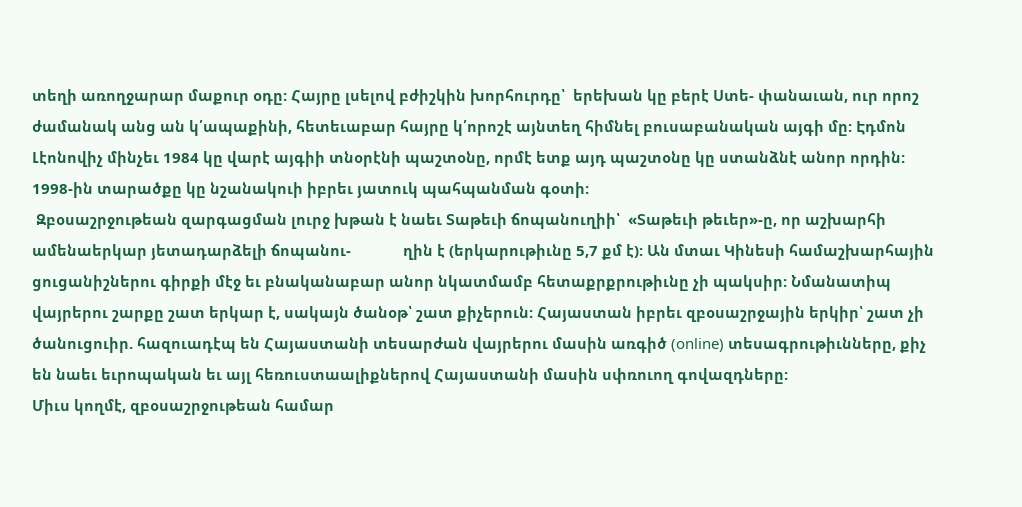տեղի առողջարար մաքուր օդը: Հայրը լսելով բժիշկին խորհուրդը՝  երեխան կը բերէ Ստե- փանաւան, ուր որոշ ժամանակ անց ան կ՛ապաքինի, հետեւաբար հայրը կ՛որոշէ այնտեղ հիմնել բուսաբանական այգի մը: Էդմոն Լէոնովիչ մինչեւ 1984 կը վարէ այգիի տնօրէնի պաշտօնը, որմէ ետք այդ պաշտօնը կը ստանձնէ անոր որդին: 1998-ին տարածքը կը նշանակուի իբրեւ յատուկ պահպանման գօտի:
 Զբօսաշրջութեան զարգացման լուրջ խթան է նաեւ Տաթեւի ճոպանուղիի՝  «Տաթեւի թեւեր»-ը, որ աշխարհի ամենաերկար յետադարձելի ճոպանու-             ղին է (երկարութիւնը 5,7 քմ է): Ան մտաւ Կինեսի համաշխարհային ցուցանիշներու գիրքի մէջ եւ բնականաբար անոր նկատմամբ հետաքրքրութիւնը չի պակսիր: Նմանատիպ վայրերու շարքը շատ երկար է, սակայն ծանօթ՝ շատ քիչերուն: Հայաստան իբրեւ զբօսաշրջային երկիր՝ շատ չի ծանուցուիր. հազուադէպ են Հայաստանի տեսարժան վայրերու մասին առգիծ (online) տեսագրութիւնները, քիչ են նաեւ եւրոպական եւ այլ հեռուստաալիքներով Հայաստանի մասին սփռուող գովազդները:
Միւս կողմէ, զբօսաշրջութեան համար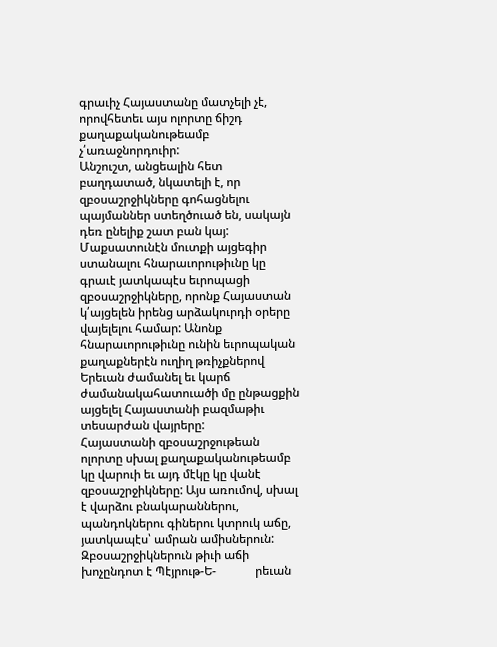գրաւիչ Հայաստանը մատչելի չէ, որովհետեւ այս ոլորտը ճիշդ քաղաքականութեամբ չ՛առաջնորդուիր:
Անշուշտ, անցեալին հետ բաղդատած, նկատելի է, որ զբօսաշրջիկները գոհացնելու պայմաններ ստեղծուած են, սակայն դեռ ընելիք շատ բան կայ:
Մաքսատունէն մուտքի այցեգիր ստանալու հնարաւորութիւնը կը գրաւէ յատկապէս եւրոպացի զբօսաշրջիկները, որոնք Հայաստան կ՛այցելեն իրենց արձակուրդի օրերը վայելելու համար: Անոնք հնարաւորութիւնը ունին եւրոպական քաղաքներէն ուղիղ թռիչքներով Երեւան ժամանել եւ կարճ ժամանակահատուածի մը ընթացքին այցելել Հայաստանի բազմաթիւ տեսարժան վայրերը:
Հայաստանի զբօսաշրջութեան ոլորտը սխալ քաղաքականութեամբ կը վարուի եւ այդ մէկը կը վանէ զբօսաշրջիկները: Այս առումով, սխալ է վարձու բնակարաններու, պանդոկներու գիներու կտրուկ աճը, յատկապէս՝ ամրան ամիսներուն: Զբօսաշրջիկներուն թիւի աճի խոչընդոտ է Պէյրութ-Ե-             րեւան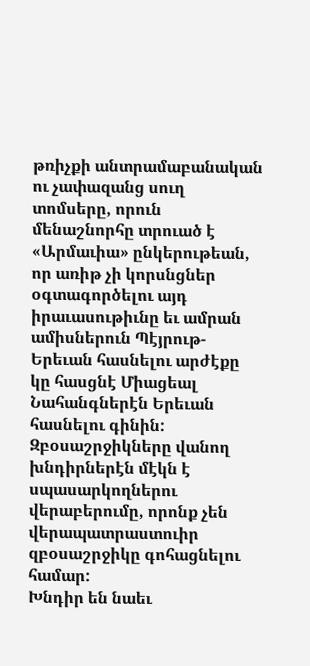թռիչքի անտրամաբանական ու չափազանց սուղ տոմսերը, որուն մենաշնորհը տրուած է «Արմաւիա» ընկերութեան, որ առիթ չի կորսնցներ օգտագործելու այդ իրաւասութիւնը եւ ամրան ամիսներուն Պէյրութ-Երեւան հասնելու արժէքը կը հասցնէ Միացեալ Նահանգներէն Երեւան հասնելու գինին:
Զբօսաշրջիկները վանող խնդիրներէն մէկն է սպասարկողներու վերաբերումը, որոնք չեն վերապատրաստուիր զբօսաշրջիկը գոհացնելու համար:
Խնդիր են նաեւ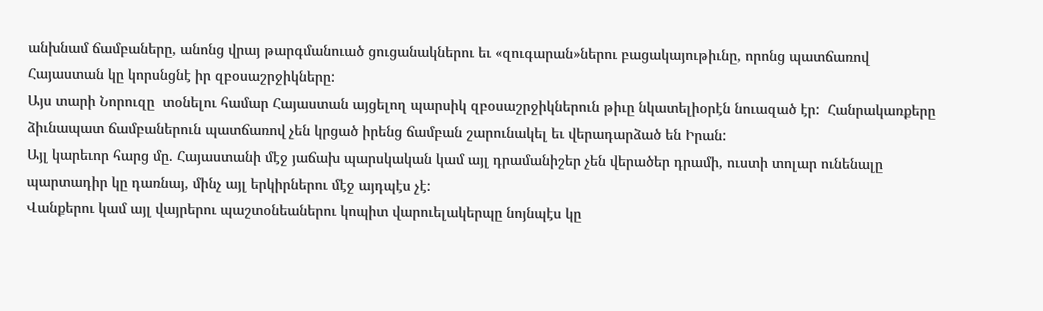անխնամ ճամբաները, անոնց վրայ թարգմանուած ցուցանակներու եւ «զուգարան»ներու բացակայութիւնը, որոնց պատճառով              Հայաստան կը կորսնցնէ իր զբօսաշրջիկները:
Այս տարի Նորուզը  տօնելու համար Հայաստան այցելող պարսիկ զբօսաշրջիկներուն թիւը նկատելիօրէն նուազած էր:  Հանրակառքերը ձիւնապատ ճամբաներուն պատճառով չեն կրցած իրենց ճամբան շարունակել եւ վերադարձած են Իրան:
Այլ կարեւոր հարց մը. Հայաստանի մէջ յաճախ պարսկական կամ այլ դրամանիշեր չեն վերածեր դրամի, ուստի տոլար ունենալը պարտադիր կը դառնայ, մինչ այլ երկիրներու մէջ այդպէս չէ:
Վանքերու կամ այլ վայրերու պաշտօնեաներու կոպիտ վարուելակերպը նոյնպէս կը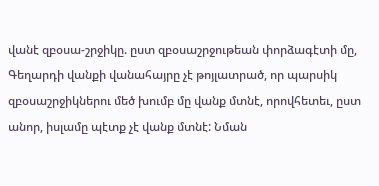վանէ զբօսա-շրջիկը. ըստ զբօսաշրջութեան փորձագէտի մը, Գեղարդի վանքի վանահայրը չէ թոյլատրած, որ պարսիկ զբօսաշրջիկներու մեծ խումբ մը վանք մտնէ, որովհետեւ, ըստ անոր, իսլամը պէտք չէ վանք մտնէ: Նման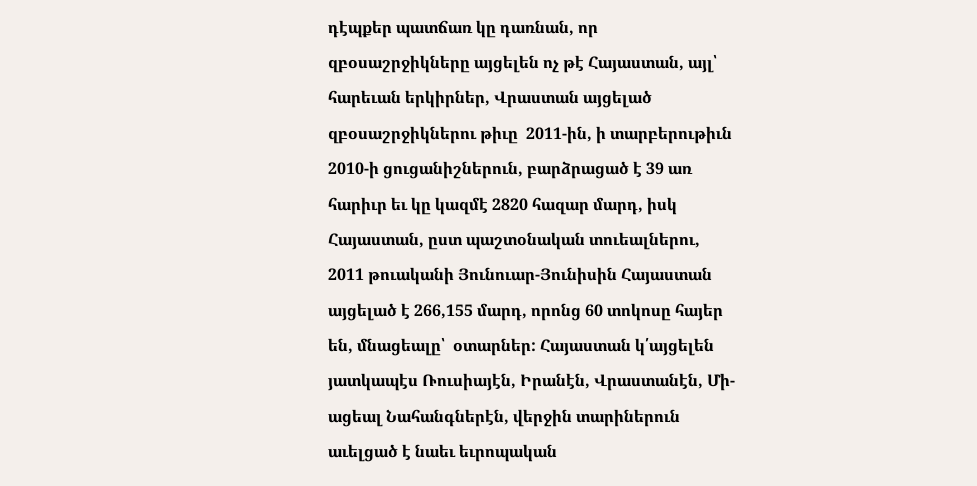դէպքեր պատճառ կը դառնան, որ զբօսաշրջիկները այցելեն ոչ թէ Հայաստան, այլ՝ հարեւան երկիրներ, Վրաստան այցելած զբօսաշրջիկներու թիւը  2011-ին, ի տարբերութիւն 2010-ի ցուցանիշներուն, բարձրացած է 39 առ հարիւր եւ կը կազմէ 2820 հազար մարդ, իսկ Հայաստան, ըստ պաշտօնական տուեալներու, 2011 թուականի Յունուար-Յունիսին Հայաստան այցելած է 266,155 մարդ, որոնց 60 տոկոսը հայեր են, մնացեալը՝  օտարներ: Հայաստան կ՛այցելեն յատկապէս Ռուսիայէն, Իրանէն, Վրաստանէն, Մի- ացեալ Նահանգներէն, վերջին տարիներուն աւելցած է նաեւ եւրոպական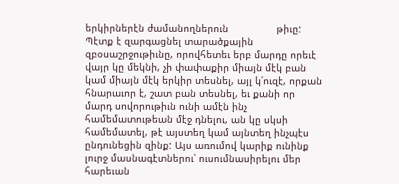երկիրներէն ժամանողներուն                թիւը:
Պէտք է զարգացնել տարածքային զբօսաշրջութիւնը, որովհետեւ երբ մարդը որեւէ վայր կը մեկնի, չի փափաքիր միայն մէկ բան կամ միայն մէկ երկիր տեսնել, այլ կ՛ուզէ, որքան հնարաւոր է, շատ բան տեսնել, եւ քանի որ մարդ սովորութիւն ունի ամէն ինչ համեմատութեան մէջ դնելու, ան կը սկսի համեմատել, թէ այստեղ կամ այնտեղ ինչպէս ընդունեցին զինք: Այս առումով կարիք ունինք լուրջ մասնագէտներու՝ ուսումնասիրելու մեր հարեւան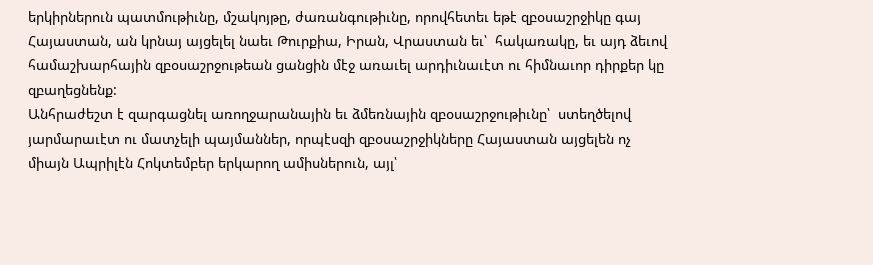երկիրներուն պատմութիւնը, մշակոյթը, ժառանգութիւնը, որովհետեւ եթէ զբօսաշրջիկը գայ Հայաստան, ան կրնայ այցելել նաեւ Թուրքիա, Իրան, Վրաստան եւ՝  հակառակը, եւ այդ ձեւով համաշխարհային զբօսաշրջութեան ցանցին մէջ առաւել արդիւնաւէտ ու հիմնաւոր դիրքեր կը զբաղեցնենք:
Անհրաժեշտ է զարգացնել առողջարանային եւ ձմեռնային զբօսաշրջութիւնը՝  ստեղծելով յարմարաւէտ ու մատչելի պայմաններ, որպէսզի զբօսաշրջիկները Հայաստան այցելեն ոչ միայն Ապրիլէն Հոկտեմբեր երկարող ամիսներուն, այլ՝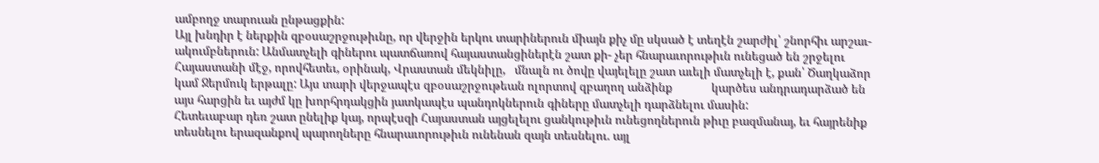ամբողջ տարուան ընթացքին:
Այլ խնդիր է ներքին զբօսաշրջութիւնը, որ վերջին երկու տարիներուն միայն քիչ մը սկսած է տեղէն շարժիլ՝ շնորհիւ արշաւ-ակումբներուն: Անմատչելի գիներու պատճառով հայաստանցիներէն շատ քի- չեր հնարաւորութիւն ունեցած են շրջելու Հայաստանի մէջ, որովհետեւ, օրինակ, Վրաստան մեկնիլը,   մնալն ու ծովը վայելելը շատ աւելի մատչելի է, քան՝ Ծաղկաձոր կամ Ջերմուկ երթալը: Այս տարի վերջապէս զբօսաշրջութեան ոլորտով զբաղող անձինք             կարծես անդրադարձած են այս հարցին եւ այժմ կը խորհրդակցին յատկապէս պանդոկներուն գիները մատչելի դարձնելու մասին:
Հետեւաբար դեռ շատ ընելիք կայ, որպէսզի Հայաստան այցելելու ցանկութիւն ունեցողներուն թիւը բազմանայ, եւ հայրենիք տեսնելու երազանքով պարողները հնարաւորութիւն ունենան զայն տեսնելու. այլ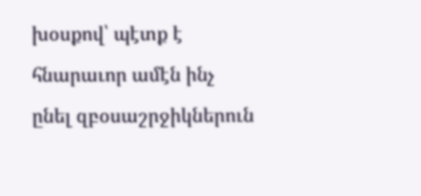խօսքով՝ պէտք է հնարաւոր ամէն ինչ ընել զբօսաշրջիկներուն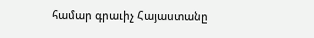համար գրաւիչ Հայաստանը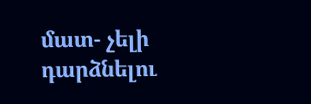մատ- չելի դարձնելու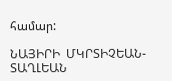համար:

ՆԱՅԻՐԻ  ՄԿՐՏԻՉԵԱՆ-ՏԱՂԼԵԱՆ